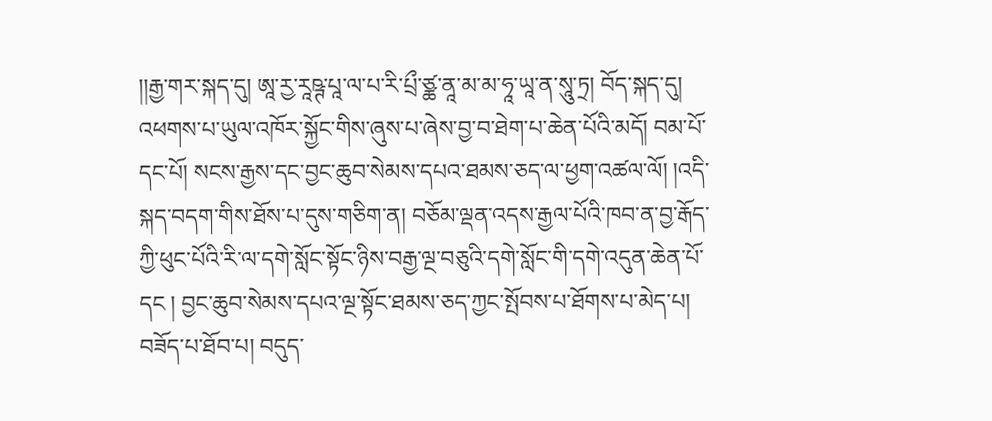།།རྒྱ་གར་སྐད་དུ། ཨཱ་རྱ་རཱཥྚ་པཱ་ལ་པ་རི་པྲྀ་ཙྪ་ནཱ་མ་མ་ཧཱ་ཡཱ་ན་སཱུ་ཏྲ། བོད་སྐད་དུ། འཕགས་པ་ཡུལ་འཁོར་སྐྱོང་གིས་ཞུས་པ་ཞེས་བྱ་བ་ཐེག་པ་ཆེན་པོའི་མདོ། བམ་པོ་དང་པོ། སངས་རྒྱས་དང་བྱང་ཆུབ་སེམས་དཔའ་ཐམས་ཅད་ལ་ཕྱག་འཚལ་ལོ། །འདི་སྐད་བདག་གིས་ཐོས་པ་དུས་གཅིག་ན། བཅོམ་ལྡན་འདས་རྒྱལ་པོའི་ཁབ་ན་བྱ་རྒོད་ཀྱི་ཕུང་པོའི་རི་ལ་དགེ་སློང་སྟོང་ཉིས་བརྒྱ་ལྔ་བཅུའི་དགེ་སློང་གི་དགེ་འདུན་ཆེན་པོ་དང ། བྱང་ཆུབ་སེམས་དཔའ་ལྔ་སྟོང་ཐམས་ཅད་ཀྱང་སྤོབས་པ་ཐོགས་པ་མེད་པ། བཟོད་པ་ཐོབ་པ། བདུད་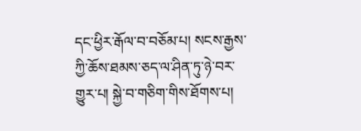དང་ཕྱིར་རྒོལ་བ་བཅོམ་པ། སངས་རྒྱས་ཀྱི་ཆོས་ཐམས་ཅད་ལ་ཤིན་ཏུ་ཉེ་བར་གྱུར་པ། སྐྱེ་བ་གཅིག་གིས་ཐོགས་པ།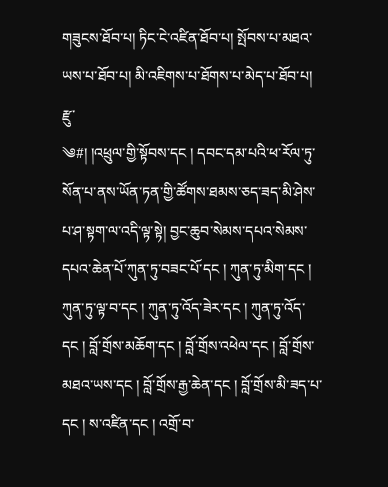གཟུངས་ཐོབ་པ། ཏིང་ངེ་འཛིན་ཐོབ་པ། སྤོབས་པ་མཐའ་ཡས་པ་ཐོབ་པ། མི་འཇིགས་པ་ཐོགས་པ་མེད་པ་ཐོབ་པ། རྫུ་
༄#། །འཕྲུལ་གྱི་སྟོབས་དང ། དབང་དམ་པའི་ཕ་རོལ་ཏུ་སོན་པ་ནས་ཡོན་ཏན་གྱི་ཚོགས་ཐམས་ཅད་ཟད་མི་ཤེས་པ་ཤ་སྟག་ལ་འདི་ལྟ་སྟེ། བྱང་ཆུབ་སེམས་དཔའ་སེམས་དཔའ་ཆེན་པོ་ཀུན་ཏུ་བཟང་པོ་དང ། ཀུན་ཏུ་མིག་དང ། ཀུན་ཏུ་ལྟ་བ་དང ། ཀུན་ཏུ་འོད་ཟེར་དང ། ཀུན་ཏུ་འོད་དང ། བློ་གྲོས་མཆོག་དང ། བློ་གྲོས་འཕེལ་དང ། བློ་གྲོས་མཐའ་ཡས་དང ། བློ་གྲོས་རྒྱ་ཆེན་དང ། བློ་གྲོས་མི་ཟད་པ་དང ། ས་འཛིན་དང ། འགྲོ་བ་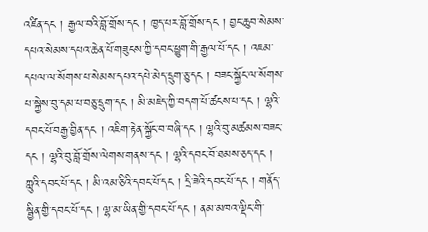འཛིན་དང ། རྒྱལ་བའི་བློ་གྲོས་དང ། ཁྱད་པར་བློ་གྲོས་དང ། བྱང་ཆུབ་སེམས་དཔའ་སེམས་དཔའ་ཆེན་པོ་གཟུངས་ཀྱི་དབང་ཕྱུག་གི་རྒྱལ་པོ་དང ། འཇམ་དཔལ་ལ་སོགས་པ་སེམས་དཔའ་དཔེ་མེད་དྲུག་ཅུ་དང ། བཟང་སྐྱོང་ལ་སོགས་པ་སྐྱེས་བུ་དམ་པ་བཅུ་དྲུག་དང ། མི་མཇེད་ཀྱི་བདག་པོ་ཚངས་པ་དང ། ལྷའི་དབང་པོ་བརྒྱ་བྱིན་དང ། འཇིག་རྟེན་སྐྱོང་བ་བཞི་དང ། ལྷའི་བུ་མཚམས་བཟང་དང ། ལྷའི་བུ་བློ་གྲོས་ལེགས་གནས་དང ། ལྷའི་དབང་བོ་ཐམས་ཅད་དང ། ཀླུའི་དབང་པོ་དང ། མི་འམ་ཅིའི་དབང་པོ་དང ། དྲི་ཟེའི་དབང་པོ་དང ། གནོད་སྦྱིན་གྱི་དབང་པོ་དང ། ལྷ་མ་ཡིན་གྱི་དབང་པོ་དང ། ནམ་མཁའ་ལྡིང་གི་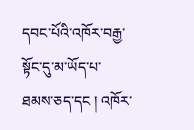དབང་པོའི་འཁོར་བརྒྱ་སྟོང་དུ་མ་ཡོད་པ་
ཐམས་ཅད་དང ། འཁོར་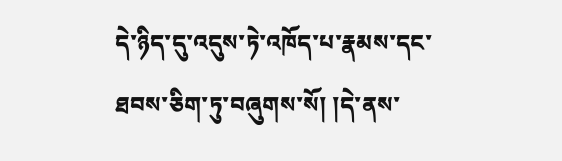དེ་ཉིད་དུ་འདུས་ཏེ་འཁོད་པ་རྣམས་དང་ཐབས་ཅིག་ཏུ་བཞུགས་སོ། །དེ་ནས་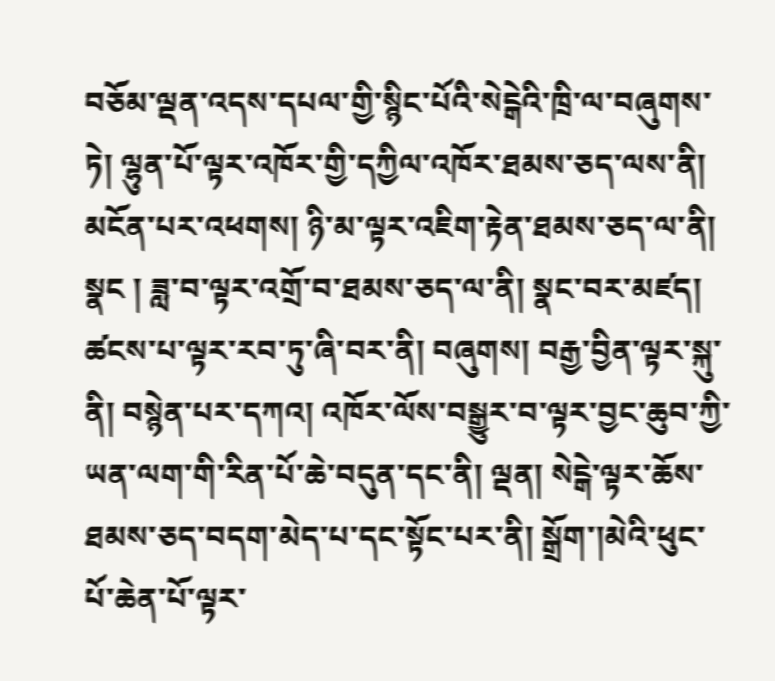བཅོམ་ལྡན་འདས་དཔལ་གྱི་སྙིང་པོའི་སེངྒེའི་ཁྲི་ལ་བཞུགས་ཏེ། ལྷུན་པོ་ལྟར་འཁོར་གྱི་དཀྱིལ་འཁོར་ཐམས་ཅད་ལས་ནི། མངོན་པར་འཕགས། ཉི་མ་ལྟར་འཇིག་རྟེན་ཐམས་ཅད་ལ་ནི། སྣང ། ཟླ་བ་ལྟར་འགྲོ་བ་ཐམས་ཅད་ལ་ནི། སྣང་བར་མཛད། ཚངས་པ་ལྟར་རབ་ཏུ་ཞི་བར་ནི། བཞུགས། བརྒྱ་བྱིན་ལྟར་སྐུ་ནི། བསྙེན་པར་དཀའ། འཁོར་ལོས་བསྒྱུར་བ་ལྟར་བྱང་ཆུབ་ཀྱི་ཡན་ལག་གི་རིན་པོ་ཆེ་བདུན་དང་ནི། ལྡན། སེངྒེ་ལྟར་ཆོས་ཐམས་ཅད་བདག་མེད་པ་དང་སྟོང་པར་ནི། སྒྲོག་།མེའི་ཕུང་པོ་ཆེན་པོ་ལྟར་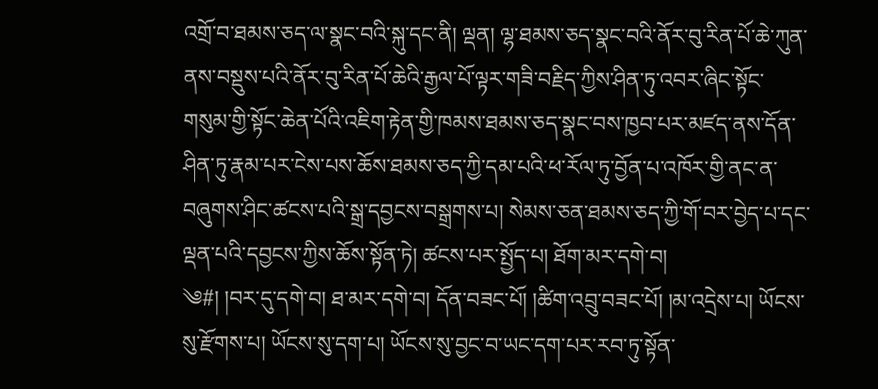འགྲོ་བ་ཐམས་ཅད་ལ་སྣང་བའི་སྐུ་དང་ནི། ལྡན། ལྷ་ཐམས་ཅད་སྣང་བའི་ནོར་བུ་རིན་པོ་ཆེ་ཀུན་ནས་བསྡུས་པའི་ནོར་བུ་རིན་པོ་ཆེའི་རྒྱལ་པོ་ལྟར་གཟི་བརྗིད་ཀྱིས་ཤིན་ཏུ་འབར་ཞིང་སྟོང་གསུམ་གྱི་སྟོང་ཆེན་པོའི་འཇིག་རྟེན་གྱི་ཁམས་ཐམས་ཅད་སྣང་བས་ཁྱབ་པར་མཛད་ནས་དོན་ཤིན་ཏུ་རྣམ་པར་ངེས་པས་ཆོས་ཐམས་ཅད་ཀྱི་དམ་པའི་ཕ་རོལ་ཏུ་བྱོན་པ་འཁོར་གྱི་ནང་ན་བཞུགས་ཤིང་ཚངས་པའི་སྒྲ་དབྱངས་བསྒྲགས་པ། སེམས་ཅན་ཐམས་ཅད་ཀྱི་གོ་བར་བྱེད་པ་དང་ལྡན་པའི་དབྱངས་ཀྱིས་ཆོས་སྟོན་ཏེ། ཚངས་པར་སྤྱོད་པ། ཐོག་མར་དགེ་བ།
༄#། །བར་དུ་དགེ་བ། ཐ་མར་དགེ་བ། དོན་བཟང་པོ། །ཚིག་འབྲུ་བཟང་པོ། །མ་འདྲེས་པ། ཡོངས་སུ་རྫོགས་པ། ཡོངས་སུ་དག་པ། ཡོངས་སུ་བྱང་བ་ཡང་དག་པར་རབ་ཏུ་སྟོན་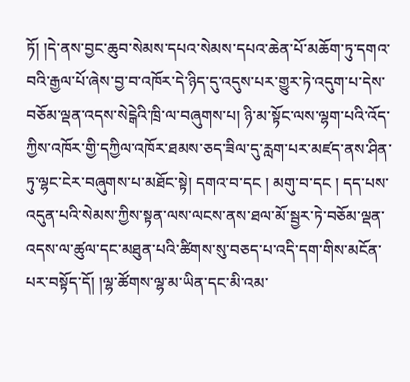ཏོ། །དེ་ནས་བྱང་ཆུབ་སེམས་དཔའ་སེམས་དཔའ་ཆེན་པོ་མཆོག་ཏུ་དགའ་བའི་རྒྱལ་པོ་ཞེས་བྱ་བ་འཁོར་དེ་ཉིད་དུ་འདུས་པར་གྱུར་ཏེ་འདུག་པ་དེས་བཅོམ་ལྡན་འདས་སེངྒེའི་ཁྲི་ལ་བཞུགས་པ། ཉི་མ་སྟོང་ལས་ལྷག་པའི་འོད་ཀྱིས་འཁོར་གྱི་དཀྱིལ་འཁོར་ཐམས་ཅད་ཟིལ་དུ་རླག་པར་མཛད་ནས་ཤིན་ཏུ་ལྷང་ངེར་བཞུགས་པ་མཐོང་སྟེ། དགའ་བ་དང ། མགུ་བ་དང ། དད་པས་འདུན་པའི་སེམས་ཀྱིས་སྟན་ལས་ལངས་ནས་ཐལ་མོ་སྦྱར་ཏེ་བཅོམ་ལྡན་འདས་ལ་ཚུལ་དང་མཐུན་པའི་ཚིགས་སུ་བཅད་པ་འདི་དག་གིས་མངོན་པར་བསྟོད་དོ། །ལྷ་ཚོགས་ལྷ་མ་ཡིན་དང་མི་འམ་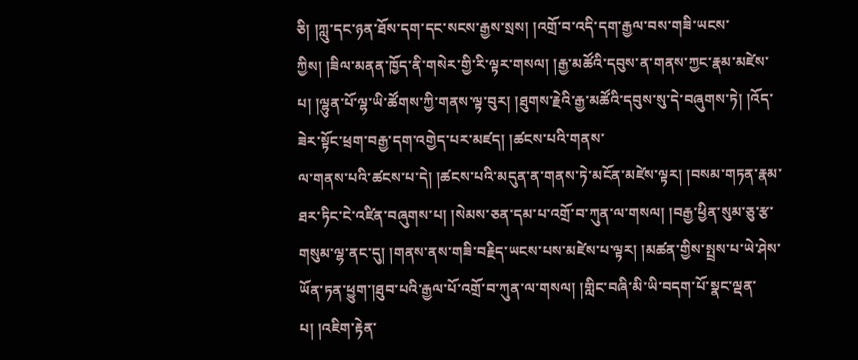ཅི། །ཀླུ་དང་ཉན་ཐོས་དག་དང་སངས་རྒྱས་སྲས། །འགྲོ་བ་འདི་དག་རྒྱལ་བས་གཟི་ཡངས་ཀྱིས། །ཟིལ་མནན་ཁྱོད་ནི་གསེར་གྱི་རི་ལྟར་གསལ། །རྒྱ་མཚོའི་དབུས་ན་གནས་ཀྱང་རྣམ་མཛེས་པ། །ལྷུན་པོ་ལྷ་ཡི་ཚོགས་ཀྱི་གནས་ལྟ་བུར། །ཐུགས་རྗེའི་རྒྱ་མཚོའི་དབུས་སུ་དེ་བཞུགས་ཏེ། །འོད་ཟེར་སྟོང་ཕྲག་བརྒྱ་དག་འགྱེད་པར་མཛད། །ཚངས་པའི་གནས་
ལ་གནས་པའི་ཚངས་པ་དེ། །ཚངས་པའི་མདུན་ན་གནས་ཏེ་མངོན་མཛེས་ལྟར། །བསམ་གཏན་རྣམ་ཐར་ཏིང་ངེ་འཛིན་བཞུགས་པ། །སེམས་ཅན་དམ་པ་འགྲོ་བ་ཀུན་ལ་གསལ། །བརྒྱ་ཕྱིན་སུམ་ཅུ་རྩ་གསུམ་ལྷ་ནང་དུ། །གནས་ནས་གཟི་བརྗིད་ཡངས་པས་མཛེས་པ་ལྟར། །མཚན་གྱིས་སྤྲས་པ་ཡེ་ཤེས་ཡོན་ཏན་ཕྱུག་།ཐུབ་པའི་རྒྱལ་པོ་འགྲོ་བ་ཀུན་ལ་གསལ། །གླིང་བཞི་མི་ཡི་བདག་པོ་སྣང་ལྡན་པ། །འཇིག་རྟེན་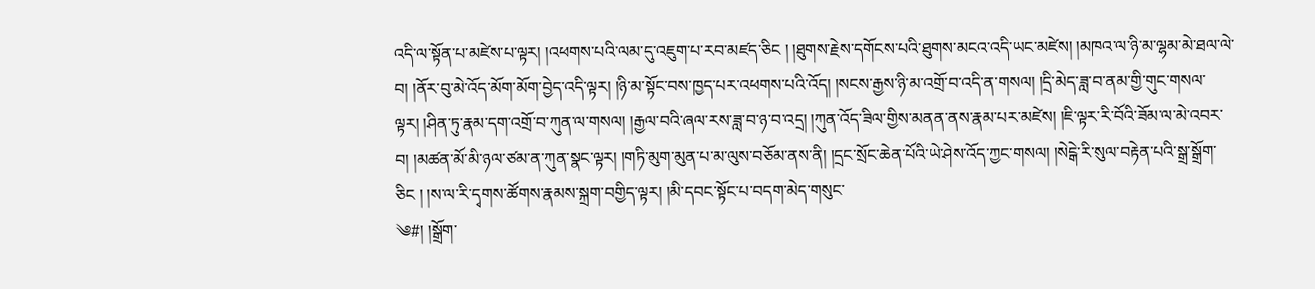འདི་ལ་སྟོན་པ་མཛེས་པ་ལྟར། །འཕགས་པའི་ལམ་དུ་འཇུག་པ་རབ་མཛད་ཅིང ། །ཐུགས་རྗེས་དགོངས་པའི་ཐུགས་མངའ་འདི་ཡང་མཛེས། །མཁའ་ལ་ཉི་མ་ལྷམ་མེ་ཐལ་ལེ་བ། །ནོར་བུ་མེ་འོད་མོག་མོག་བྱེད་འདི་ལྟར། །ཉི་མ་སྟོང་བས་ཁྱད་པར་འཕགས་པའི་འོད། །སངས་རྒྱས་ཉི་མ་འགྲོ་བ་འདི་ན་གསལ། །དྲི་མེད་ཟླ་བ་ནམ་གྱི་གུང་གསལ་ལྟར། །ཤིན་ཏུ་རྣམ་དག་འགྲོ་བ་ཀུན་ལ་གསལ། །རྒྱལ་བའི་ཞལ་རས་ཟླ་བ་ཉ་བ་འདྲ། །ཀུན་འོད་ཟིལ་གྱིས་མནན་ནས་རྣམ་པར་མཛེས། །ཇི་ལྟར་རི་བོའི་ཟོམ་ལ་མེ་འབར་བ། །མཚན་མོ་མི་ཉལ་ཙམ་ན་ཀུན་སྣང་ལྟར། །གཏི་མུག་མུན་པ་མ་ལུས་བཅོམ་ནས་ནི། །དྲང་སྲོང་ཆེན་པོའི་ཡེ་ཤེས་འོད་ཀྱང་གསལ། །སེངྒེ་རི་སུལ་བརྟེན་པའི་སྒྲ་སྒྲོག་ཅིང ། །ས་ལ་རི་དྭགས་ཚོགས་རྣམས་སྐྲག་བགྱིད་ལྟར། །མི་དབང་སྟོང་པ་བདག་མེད་གསུང་
༄#། །སྒྲོག་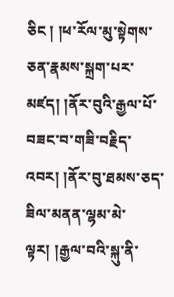ཅིང ། །ཕ་རོལ་མུ་སྟེགས་ཅན་རྣམས་སྐྲག་པར་མཛད། །ནོར་བུའི་རྒྱལ་པོ་བཟང་བ་གཟི་བརྗིད་འབར། །ནོར་བུ་ཐམས་ཅད་ཟིལ་མནན་ལྷམ་མེ་ལྟར། །རྒྱལ་བའི་སྐུ་ནི་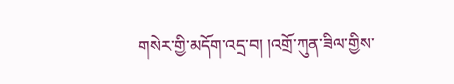གསེར་གྱི་མདོག་འདྲ་བ། །འགྲོ་ཀུན་ཟིལ་གྱིས་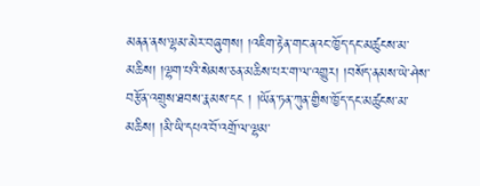མནན་ནས་ལྷམ་མེར་བཞུགས། །འཇིག་རྟེན་གང་ནའང་ཁྱོད་དང་མཚུངས་མ་མཆིས། །ལྷག་པའི་སེམས་ཅན་མཆིས་པར་ག་ལ་འགྱུར། །བསོད་ནམས་ཡེ་ཤེས་བརྩོན་འགྲུས་ཐབས་རྣམས་དང ། །ཡོན་ཏན་ཀུན་གྱིས་ཁྱོད་དང་མཚུངས་མ་མཆིས། །མི་ཡི་དཔའ་བོ་འགྲོ་ལ་ལྷམ་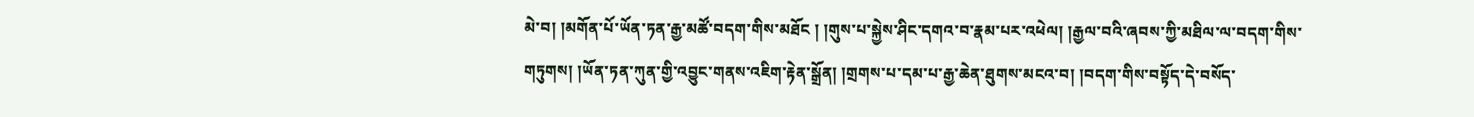མེ་བ། །མགོན་པོ་ཡོན་ཏན་རྒྱ་མཚོ་བདག་གིས་མཐོང ། །གུས་པ་སྐྱེས་ཤིང་དགའ་བ་རྣམ་པར་འཕེལ། །རྒྱལ་བའི་ཞབས་ཀྱི་མཐིལ་ལ་བདག་གིས་གཏུགས། །ཡོན་ཏན་ཀུན་གྱི་འབྱུང་གནས་འཇིག་རྟེན་སྒྲོན། །གྲགས་པ་དམ་པ་རྒྱ་ཆེན་ཐུགས་མངའ་བ། །བདག་གིས་བསྟོད་དེ་བསོད་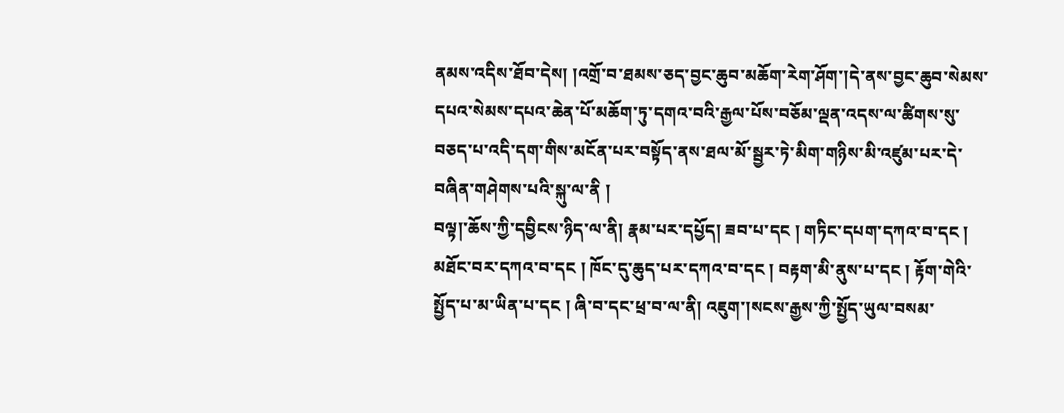ནམས་འདིས་ཐོབ་དེས། །འགྲོ་བ་ཐམས་ཅད་བྱང་ཆུབ་མཆོག་རེག་ཤོག་།དེ་ནས་བྱང་ཆུབ་སེམས་དཔའ་སེམས་དཔའ་ཆེན་པོ་མཆོག་ཏུ་དགའ་བའི་རྒྱལ་པོས་བཅོམ་ལྡན་འདས་ལ་ཚིགས་སུ་བཅད་པ་འདི་དག་གིས་མངོན་པར་བསྟོད་ནས་ཐལ་མོ་སྦྱར་ཏེ་མིག་གཉིས་མི་འཛུམ་པར་དེ་བཞིན་གཤེགས་པའི་སྐུ་ལ་ནི །
བལྟ།་ཆོས་ཀྱི་དབྱིངས་ཉིད་ལ་ནི། རྣམ་པར་དཔྱོད། ཟབ་པ་དང ། གཏིང་དཔག་དཀའ་བ་དང ། མཐོང་བར་དཀའ་བ་དང ། ཁོང་དུ་ཆུད་པར་དཀའ་བ་དང ། བརྟག་མི་ནུས་པ་དང ། རྟོག་གེའི་སྤྱོད་པ་མ་ཡིན་པ་དང ། ཞི་བ་དང་ཕྲ་བ་ལ་ནི། འཇུག་།སངས་རྒྱས་ཀྱི་སྤྱོད་ཡུལ་བསམ་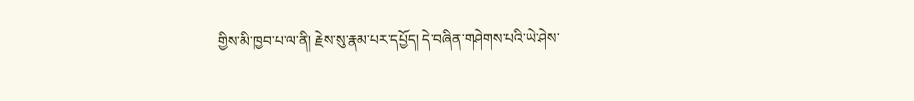གྱིས་མི་ཁྱབ་པ་ལ་ནི། རྗེས་སུ་རྣམ་པར་དཔྱོད། དེ་བཞིན་གཤེགས་པའི་ཡེ་ཤེས་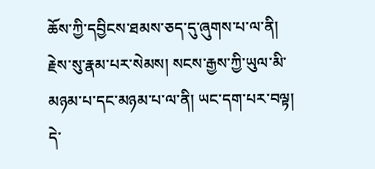ཆོས་ཀྱི་དབྱིངས་ཐམས་ཅད་དུ་ཞུགས་པ་ལ་ནི། རྗེས་སུ་རྣམ་པར་སེམས། སངས་རྒྱས་ཀྱི་ཡུལ་མི་མཉམ་པ་དང་མཉམ་པ་ལ་ནི། ཡང་དག་པར་བལྟ། དེ་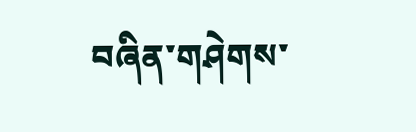བཞིན་གཤེགས་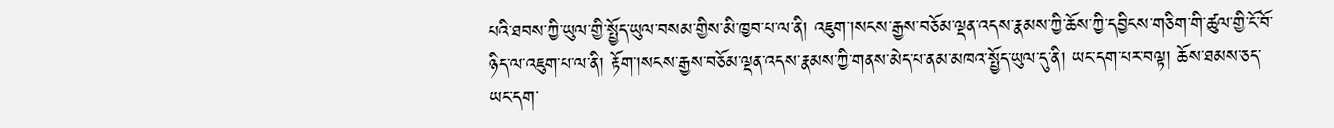པའི་ཐབས་ཀྱི་ཡུལ་གྱི་སྤྱོད་ཡུལ་བསམ་གྱིས་མི་ཁྱབ་པ་ལ་ནི། འཇུག་།སངས་རྒྱས་བཅོམ་ལྡན་འདས་རྣམས་ཀྱི་ཆོས་ཀྱི་དབྱིངས་གཅིག་གི་ཚུལ་གྱི་ངོ་བོ་ཉིད་ལ་འཇུག་པ་ལ་ནི། རྟོག་།སངས་རྒྱས་བཅོམ་ལྡན་འདས་རྣམས་ཀྱི་གནས་མེད་པ་ནམ་མཁའ་སྤྱོད་ཡུལ་དུ་ནི། ཡང་དག་པར་བལྟ། ཆོས་ཐམས་ཅད་ཡང་དག་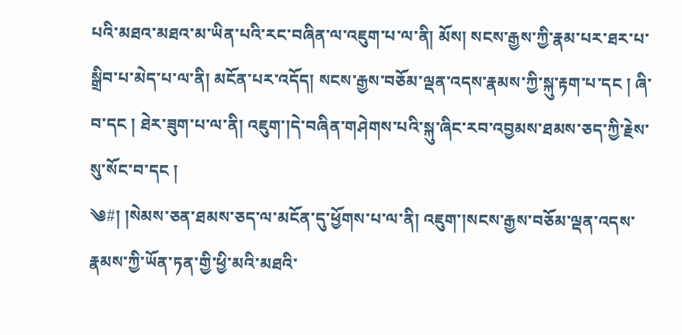པའི་མཐའ་མཐའ་མ་ཡིན་པའི་རང་བཞིན་ལ་འཇུག་པ་ལ་ནི། མོས། སངས་རྒྱས་ཀྱི་རྣམ་པར་ཐར་པ་སྒྲིབ་པ་མེད་པ་ལ་ནི། མངོན་པར་འདོད། སངས་རྒྱས་བཅོམ་ལྡན་འདས་རྣམས་ཀྱི་སྐུ་རྟག་པ་དང ། ཞི་བ་དང ། ཐེར་ཟུག་པ་ལ་ནི། འཇུག་།དེ་བཞིན་གཤེགས་པའི་སྐུ་ཞིང་རབ་འབྱམས་ཐམས་ཅད་ཀྱི་རྗེས་སུ་སོང་བ་དང །
༄#། །སེམས་ཅན་ཐམས་ཅད་ལ་མངོན་དུ་ཕྱོགས་པ་ལ་ནི། འཇུག་།སངས་རྒྱས་བཅོམ་ལྡན་འདས་རྣམས་ཀྱི་ཡོན་ཏན་གྱི་ཕྱི་མའི་མཐའི་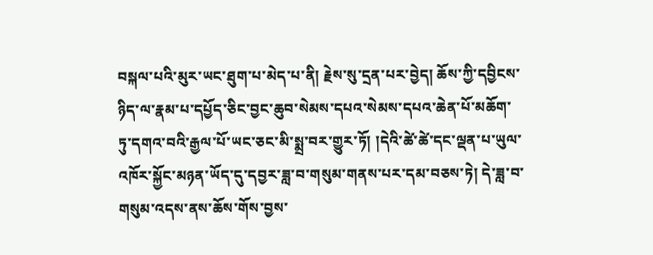བསྐལ་པའི་མུར་ཡང་ཐུག་པ་མེད་པ་ནི། རྗེས་སུ་དྲན་པར་བྱེད། ཆོས་ཀྱི་དབྱིངས་ཉིད་ལ་རྣམ་པ་དཔྱོད་ཅིང་བྱང་ཆུབ་སེམས་དཔའ་སེམས་དཔའ་ཆེན་པོ་མཆོག་ཏུ་དགའ་བའི་རྒྱལ་པོ་ཡང་ཅང་མི་སྨྲ་བར་གྱུར་ཏོ། །དེའི་ཚེ་ཚེ་དང་ལྡན་པ་ཡུལ་འཁོར་སྐྱོང་མཉན་ཡོད་དུ་དབྱར་ཟླ་བ་གསུམ་གནས་པར་དམ་བཅས་ཏེ། དེ་ཟླ་བ་གསུམ་འདས་ནས་ཆོས་གོས་བྱས་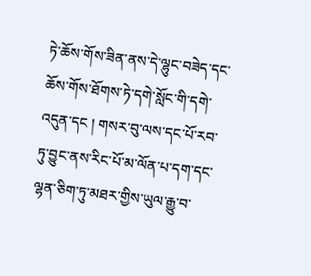ཏེ་ཆོས་གོས་ཟིན་ནས་དེ་ལྷུང་བཟེད་དང་ཆོས་གོས་ཐོགས་ཏེ་དགེ་སློང་གི་དགེ་འདུན་དང ། གསར་བུ་ལས་དང་པོ་རབ་ཏུ་བྱུང་ནས་རིང་པོ་མ་ལོན་པ་དག་དང་ལྷན་ཅིག་ཏུ་མཐར་གྱིས་ཡུལ་རྒྱུ་བ་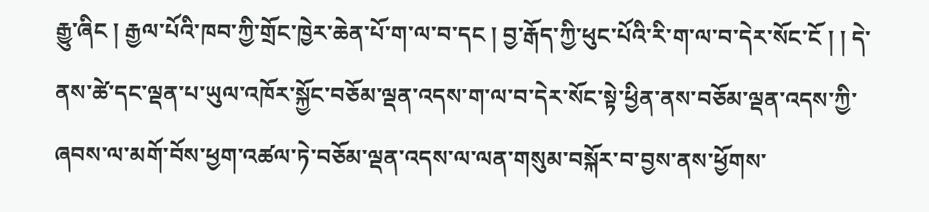རྒྱུ་ཞིང ། རྒྱལ་པོའི་ཁབ་ཀྱི་གྲོང་ཁྱེར་ཆེན་པོ་ག་ལ་བ་དང ། བྱ་རྒོད་ཀྱི་ཕུང་པོའི་རི་ག་ལ་བ་དེར་སོང་ངོ ། ། དེ་ནས་ཚེ་དང་ལྡན་པ་ཡུལ་འཁོར་སྐྱོང་བཅོམ་ལྡན་འདས་ག་ལ་བ་དེར་སོང་སྟེ་ཕྱིན་ནས་བཅོམ་ལྡན་འདས་ཀྱི་ཞབས་ལ་མགོ་བོས་ཕྱག་འཚལ་ཏེ་བཅོམ་ལྡན་འདས་ལ་ལན་གསུམ་བསྐོར་བ་བྱས་ནས་ཕྱོགས་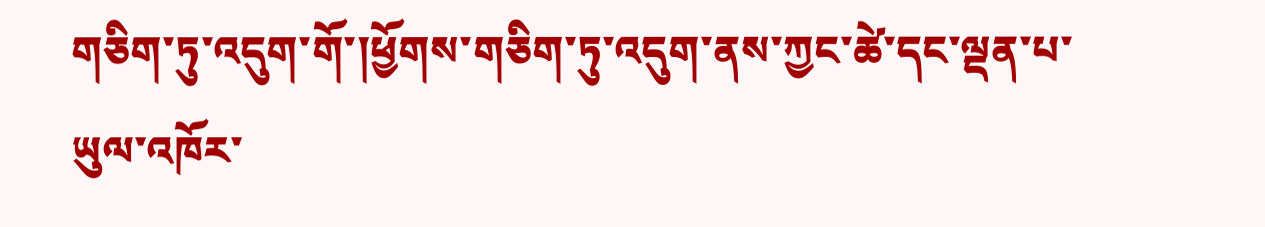གཅིག་ཏུ་འདུག་གོ་།ཕྱོགས་གཅིག་ཏུ་འདུག་ནས་ཀྱང་ཚེ་དང་ལྡན་པ་ཡུལ་འཁོར་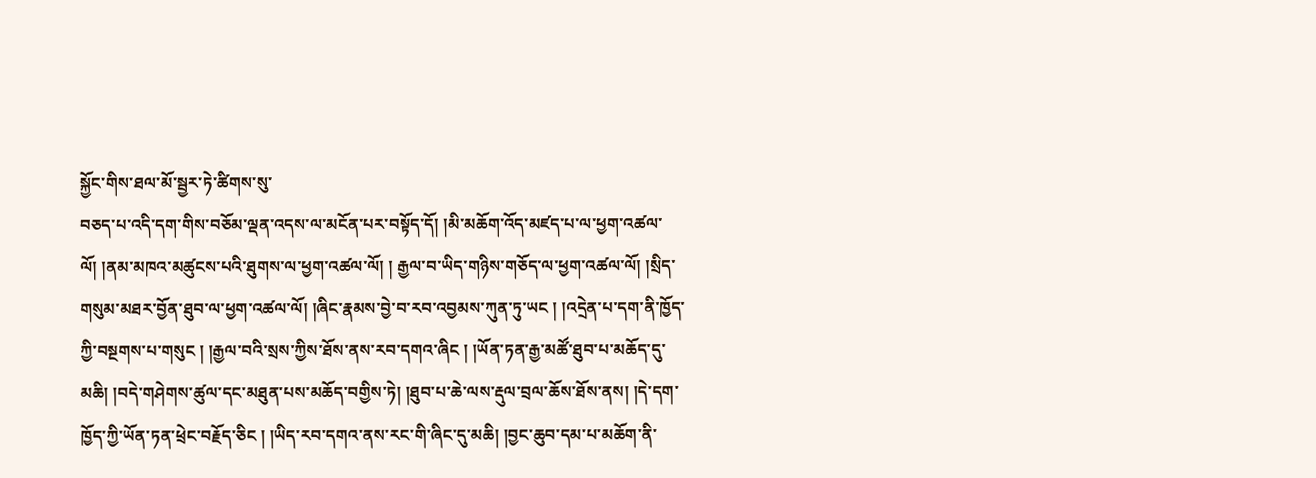སྐྱོང་གིས་ཐལ་མོ་སྦྱར་ཏེ་ཚིགས་སུ་
བཅད་པ་འདི་དག་གིས་བཅོམ་ལྡན་འདས་ལ་མངོན་པར་བསྟོད་དོ། །མི་མཆོག་འོད་མཛད་པ་ལ་ཕྱག་འཚལ་ལོ། །ནམ་མཁའ་མཚུངས་པའི་ཐུགས་ལ་ཕྱག་འཚལ་ལོ། ། རྒྱལ་བ་ཡིད་གཉིས་གཅོད་ལ་ཕྱག་འཚལ་ལོ། །སྲིད་གསུམ་མཐར་བྱོན་ཐུབ་ལ་ཕྱག་འཚལ་ལོ། །ཞིང་རྣམས་བྱེ་བ་རབ་འབྱམས་ཀུན་ཏུ་ཡང ། །འདྲེན་པ་དག་ནི་ཁྱོད་ཀྱི་བསྔགས་པ་གསུང ། །རྒྱལ་བའི་སྲས་ཀྱིས་ཐོས་ནས་རབ་དགའ་ཞིང ། །ཡོན་ཏན་རྒྱ་མཚོ་ཐུབ་པ་མཆོད་དུ་མཆི། །བདེ་གཤེགས་ཚུལ་དང་མཐུན་པས་མཆོད་བགྱིས་ཏེ། །ཐུབ་པ་ཆེ་ལས་རྡུལ་བྲལ་ཆོས་ཐོས་ནས། །དེ་དག་ཁྱོད་ཀྱི་ཡོན་ཏན་ཕྲེང་བརྗོད་ཅིང ། །ཡིད་རབ་དགའ་ནས་རང་གི་ཞིང་དུ་མཆི། །བྱང་ཆུབ་དམ་པ་མཆོག་ནི་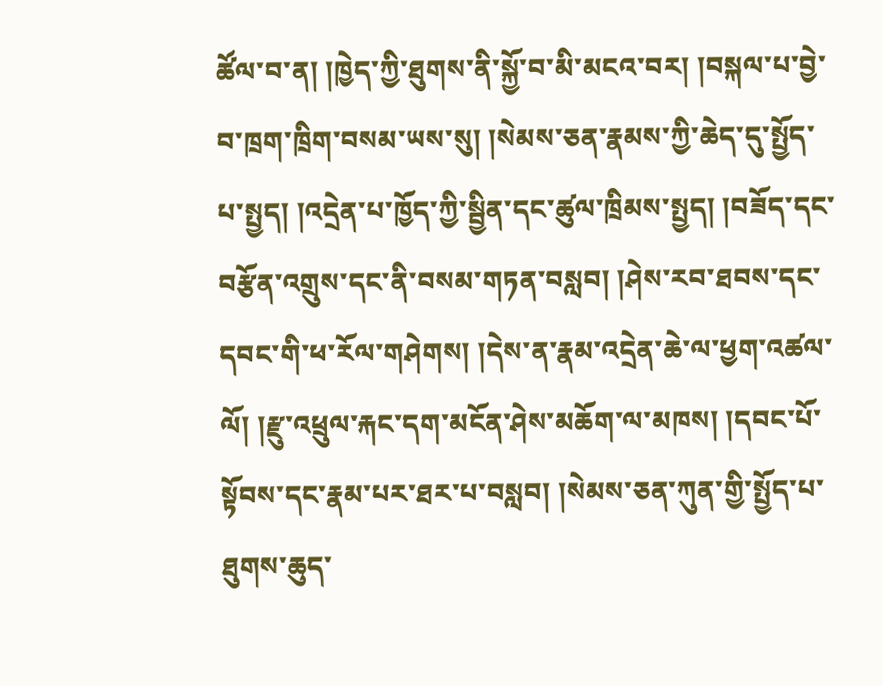ཚོལ་བ་ན། །ཁྱེད་ཀྱི་ཐུགས་ནི་སྐྱོ་བ་མི་མངའ་བར། །བསྐལ་པ་བྱེ་བ་ཁྲག་ཁྲིག་བསམ་ཡས་སུ། །སེམས་ཅན་རྣམས་ཀྱི་ཆེད་དུ་སྤྱོད་པ་སྤྱད། །འདྲེན་པ་ཁྱོད་ཀྱི་སྦྱིན་དང་ཚུལ་ཁྲིམས་སྤྱད། །བཟོད་དང་བརྩོན་འགྲུས་དང་ནི་བསམ་གཏན་བསླབ། །ཤེས་རབ་ཐབས་དང་དབང་གི་ཕ་རོལ་གཤེགས། །དེས་ན་རྣམ་འདྲེན་ཆེ་ལ་ཕྱག་འཚལ་ལོ། །རྫུ་འཕྲུལ་རྐང་དག་མངོན་ཤེས་མཆོག་ལ་མཁས། །དབང་པོ་སྟོབས་དང་རྣམ་པར་ཐར་པ་བསླབ། །སེམས་ཅན་ཀུན་གྱི་སྤྱོད་པ་ཐུགས་ཆུད་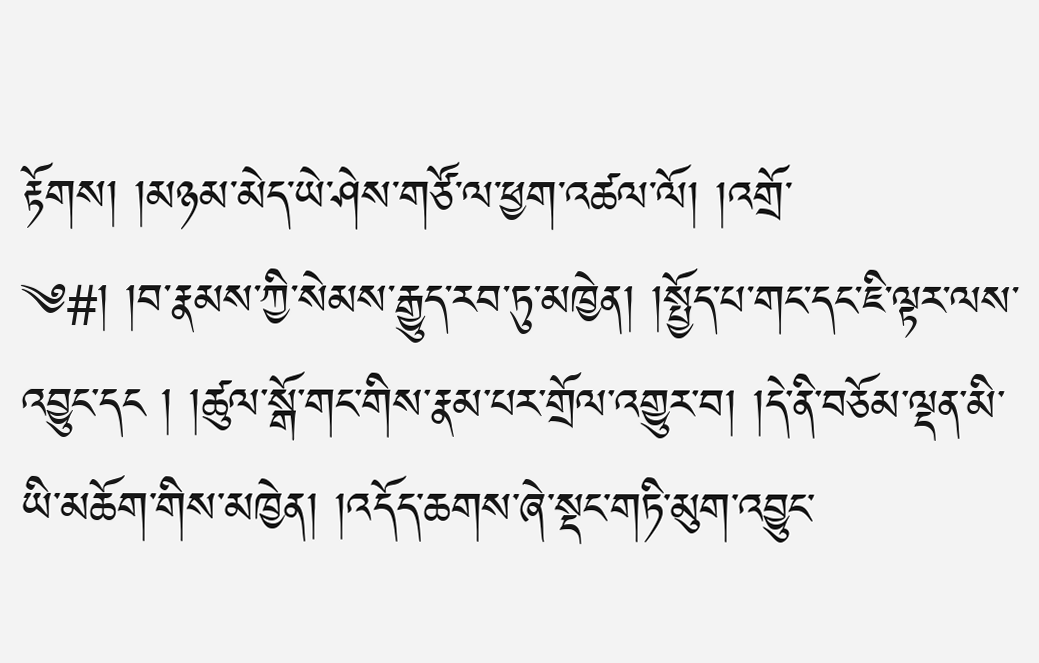རྟོགས། །མཉམ་མེད་ཡེ་ཤེས་གཙོ་ལ་ཕྱག་འཚལ་ལོ། །འགྲོ་
༄#། །བ་རྣམས་ཀྱི་སེམས་རྒྱུད་རབ་ཏུ་མཁྱེན། །སྤྱོད་པ་གང་དང་ཇི་ལྟར་ལས་འབྱུང་དང ། །ཚུལ་སྒོ་གང་གིས་རྣམ་པར་གྲོལ་འགྱུར་བ། །དེ་ནི་བཅོམ་ལྡན་མི་ཡི་མཆོག་གིས་མཁྱེན། །འདོད་ཆགས་ཞེ་སྡང་གཏི་མུག་འབྱུང་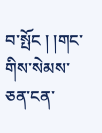བ་སྤོང ། །གང་གིས་སེམས་ཅན་ངན་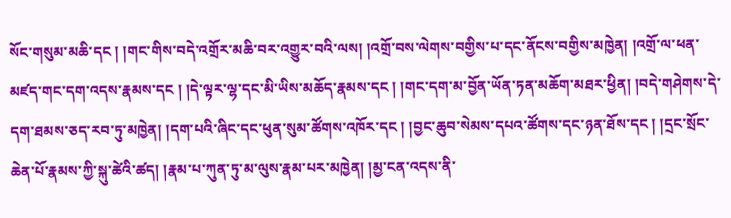སོང་གསུམ་མཆི་དང ། །གང་གིས་བདེ་འགྲོར་མཆི་བར་འགྱུར་བའི་ལས། །འགྲོ་བས་ལེགས་བགྱིས་པ་དང་ནོངས་བགྱིས་མཁྱེན། །འགྲོ་ལ་ཕན་མཛད་གང་དག་འདས་རྣམས་དང ། །དེ་ལྟར་ལྷ་དང་མི་ཡིས་མཆོད་རྣམས་དང ། །གང་དག་མ་བྱོན་ཡོན་ཏན་མཆོག་མཐར་ཕྱིན། །བདེ་གཤེགས་དེ་དག་ཐམས་ཅད་རབ་ཏུ་མཁྱེན། །དག་པའི་ཞིང་དང་ཕུན་སུམ་ཚོགས་འཁོར་དང ། །བྱང་ཆུབ་སེམས་དཔའ་ཚོགས་དང་ཉན་ཐོས་དང ། །དྲང་སྲོང་ཆེན་པོ་རྣམས་ཀྱི་སྐུ་ཚེའི་ཚད། །རྣམ་པ་ཀུན་ཏུ་མ་ལུས་རྣམ་པར་མཁྱེན། །མྱ་ངན་འདས་ནི་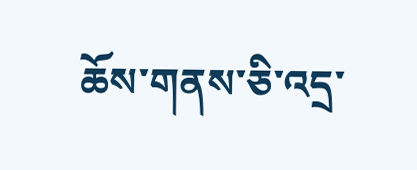ཆོས་གནས་ཅི་འདྲ་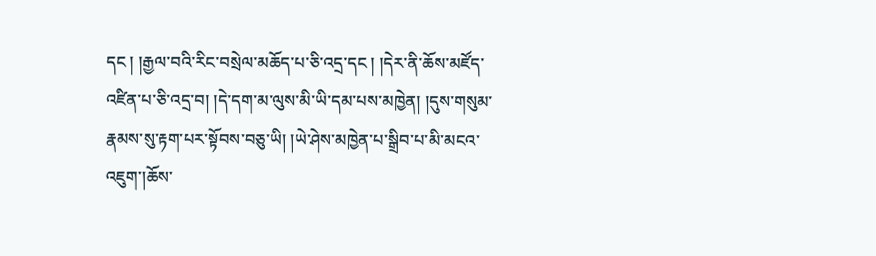དང ། །རྒྱལ་བའི་རིང་བསྲེལ་མཆོད་པ་ཅི་འདྲ་དང ། །དེར་ནི་ཆོས་མཛོད་འཛིན་པ་ཅི་འདྲ་བ། །དེ་དག་མ་ལུས་མི་ཡི་དམ་པས་མཁྱེན། །དུས་གསུམ་རྣམས་སུ་རྟག་པར་སྟོབས་བཅུ་ཡི། །ཡེ་ཤེས་མཁྱེན་པ་སྒྲིབ་པ་མི་མངའ་འཇུག་།ཆོས་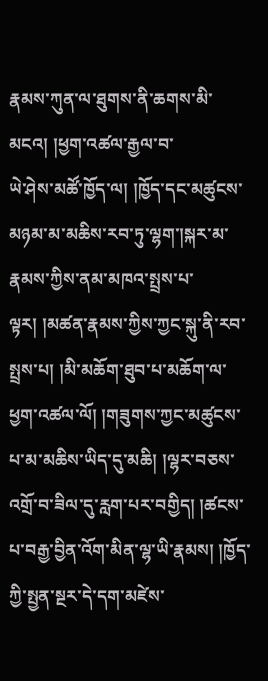རྣམས་ཀུན་ལ་ཐུགས་ནི་ཆགས་མི་མངའ། །ཕྱག་འཚལ་རྒྱལ་བ་
ཡེ་ཤེས་མཚོ་ཁྱོད་ལ། །ཁྱོད་དང་མཚུངས་མཉམ་མ་མཆིས་རབ་ཏུ་ལྷག་།སྐར་མ་རྣམས་ཀྱིས་ནམ་མཁའ་སྤྲས་པ་ལྟར། །མཚན་རྣམས་ཀྱིས་ཀྱང་སྐུ་ནི་རབ་སྤྲས་པ། །མི་མཆོག་ཐུབ་པ་མཆོག་ལ་ཕྱག་འཚལ་ལོ། །གཟུགས་ཀྱང་མཚུངས་པ་མ་མཆིས་ཡིད་དུ་མཆི། །ལྷར་བཅས་འགྲོ་བ་ཟིལ་དུ་རླག་པར་བགྱིད། །ཚངས་པ་བརྒྱ་བྱིན་འོག་མིན་ལྷ་ཡི་རྣམས། །ཁྱོད་ཀྱི་སྤྱན་སྔར་དེ་དག་མཛེས་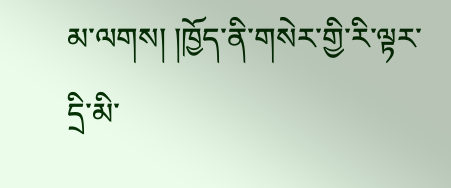མ་ལགས། །ཁྱོད་ནི་གསེར་གྱི་རི་ལྟར་དྲི་མི་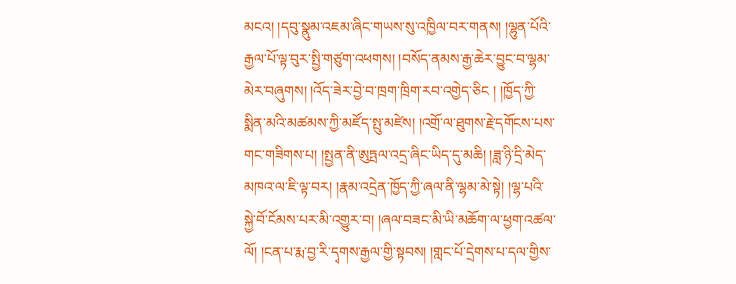མངའ། །དབུ་སྣུམ་འཇམ་ཞིང་གཡས་སུ་འཁྱིལ་བར་གནས། །ལྷུན་པོའི་རྒྱལ་པོ་ལྟ་བུར་སྤྱི་གཙུག་འཕགས། །བསོད་ནམས་རྒྱ་ཆེར་བྱུང་བ་ལྷམ་མེར་བཞུགས། །འོད་ཟེར་བྱེ་བ་ཁྲག་ཁྲིག་རབ་འགྱེད་ཅིང ། །ཁྱོད་ཀྱི་སྨིན་མའི་མཚམས་ཀྱི་མཛོད་སྤུ་མཛེས། །འགྲོ་ལ་ཐུགས་རྗེ་དགོངས་པས་གང་གཟིགས་པ། །སྤྱན་ནི་ཨུཏྤལ་འདྲ་ཞིང་ཡིད་དུ་མཆི། །ཟླ་ཉི་དྲི་མེད་མཁའ་ལ་ཇི་ལྟ་བར། །རྣམ་འདྲེན་ཁྱོད་ཀྱི་ཞལ་ནི་ལྷམ་མེ་སྟེ། །ལྷ་པའི་སྐྱེ་བོ་ངོམས་པར་མི་འགྱུར་བ། །ཞལ་བཟང་མི་ཡི་མཆོག་ལ་ཕྱག་འཚལ་ལོ། །ངན་པ་རྨ་བྱ་རི་དྭགས་རྒྱལ་གྱི་སྟབས། །གླང་པོ་དྲེགས་པ་དལ་གྱིས་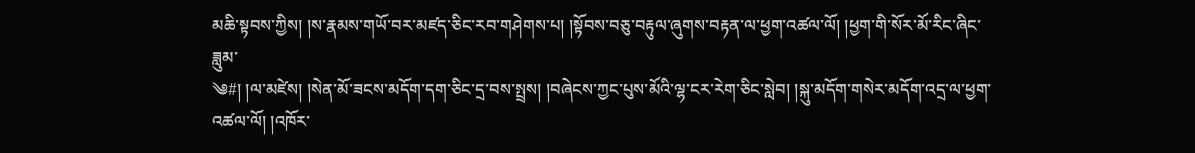མཆི་སྟབས་ཀྱིས། །ས་རྣམས་གཡོ་བར་མཛད་ཅིང་རབ་གཤེགས་པ། །སྟོབས་བཅུ་བརྟུལ་ཞུགས་བརྟན་ལ་ཕྱག་འཚལ་ལོ། །ཕྱག་གི་སོར་མོ་རིང་ཞིང་ཟླུམ་
༄#། །ལ་མཛེས། །སེན་མོ་ཟངས་མདོག་དག་ཅིང་དྲ་བས་སྤྲས། །བཞེངས་ཀྱང་པུས་མོའི་ལྷ་ངར་རེག་ཅིང་སླེབ། །སྐུ་མདོག་གསེར་མདོག་འདྲ་ལ་ཕྱག་འཚལ་ལོ། །འཁོར་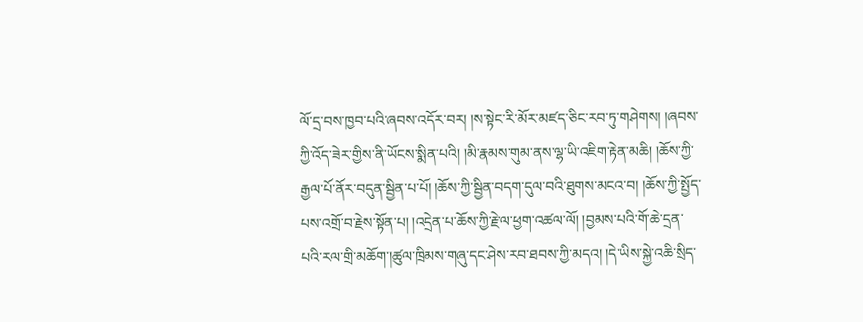ལོ་དྲ་བས་ཁྱབ་པའི་ཞབས་འདོར་བར། །ས་སྟེང་རི་མོར་མཛད་ཅིང་རབ་ཏུ་གཤེགས། །ཞབས་ཀྱི་འོད་ཟེར་གྱིས་ནི་ཡོངས་སྨིན་པའི། །མི་རྣམས་གུམ་ནས་ལྷ་ཡི་འཇིག་རྟེན་མཆི། །ཆོས་ཀྱི་རྒྱལ་པོ་ནོར་བདུན་སྦྱིན་པ་པོ། །ཆོས་ཀྱི་སྦྱིན་བདག་དུལ་བའི་ཐུགས་མངའ་བ། །ཆོས་ཀྱི་སྤྱོད་པས་འགྲོ་བ་རྗེས་སྟོན་པ། །འདྲེན་པ་ཆོས་ཀྱི་རྗེ་ལ་ཕྱག་འཚལ་ལོ། །བྱམས་པའི་གོ་ཆེ་དྲན་པའི་རལ་གྲི་མཆོག་།ཚུལ་ཁྲིམས་གཞུ་དང་ཤེས་རབ་ཐབས་ཀྱི་མདའ། །དེ་ཡིས་སྐྱེ་འཆི་སྲིད་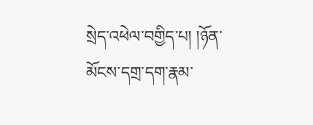སྲེད་འཕེལ་བགྱིད་པ། །ཉོན་མོངས་དགྲ་དག་རྣམ་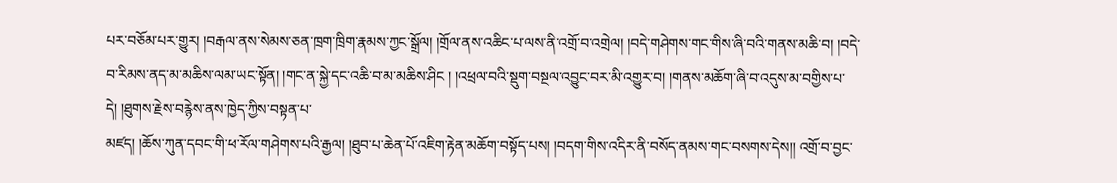པར་བཅོམ་པར་གྱུར། །བརྒལ་ནས་སེམས་ཅན་ཁྲག་ཁྲིག་རྣམས་ཀྱང་སྒྲོལ། །གྲོལ་ནས་འཆིང་པ་ལས་ནི་འགྲོ་བ་འགྲེལ། །བདེ་གཤེགས་གང་གིས་ཞི་བའི་གནས་མཆི་བ། །བདེ་བ་རིམས་ནད་མ་མཆིས་ལམ་ཡང་སྟོན། །གང་ན་སྐྱེ་དང་འཆི་བ་མ་མཆིས་ཤིང ། །འཕྲལ་བའི་སྡུག་བསྔལ་འབྱུང་བར་མི་འགྱུར་བ། །གནས་མཆོག་ཞི་བ་འདུས་མ་བགྱིས་པ་དེ། །ཐུགས་རྗེས་བརྙེས་ནས་ཁྱེད་ཀྱིས་བསྟན་པ་
མཛད། །ཆོས་ཀུན་དབང་གི་ཕ་རོལ་གཤེགས་པའི་རྒྱལ། །ཐུབ་པ་ཆེན་པོ་འཇིག་རྟེན་མཆོག་བསྟོད་པས། །བདག་གིས་འདིར་ནི་བསོད་ནམས་གང་བསགས་དེས།། འགྲོ་བ་བྱང་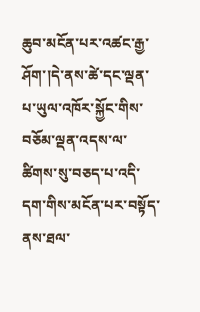ཆུབ་མངོན་པར་འཚང་རྒྱ་ཤོག་།དེ་ནས་ཚེ་དང་ལྡན་པ་ཡུལ་འཁོར་སྐྱོང་གིས་བཅོམ་ལྡན་འདས་ལ་ཚིགས་སུ་བཅད་པ་འདི་དག་གིས་མངོན་པར་བསྟོད་ནས་ཐལ་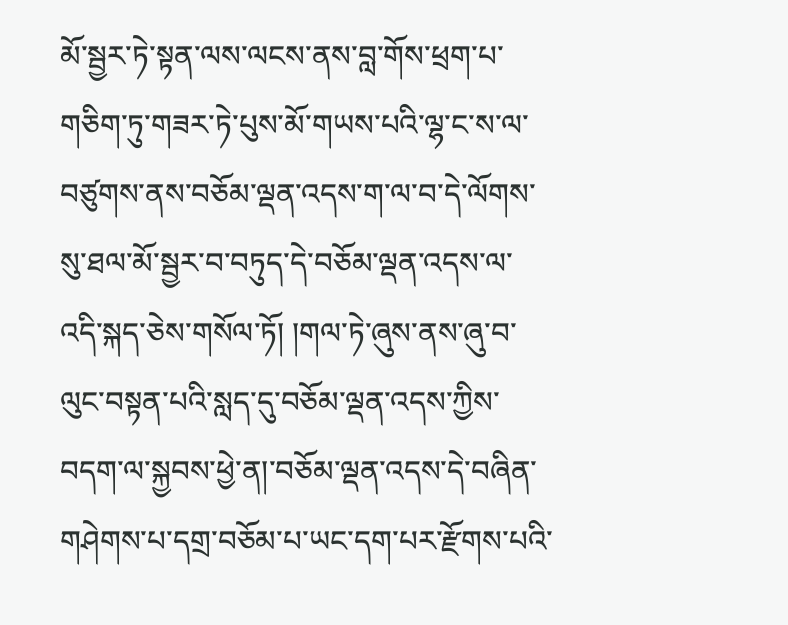མོ་སྦྱར་ཏེ་སྟན་ལས་ལངས་ནས་བླ་གོས་ཕྲག་པ་གཅིག་ཏུ་གཟར་ཏེ་པུས་མོ་གཡས་པའི་ལྷ་ང་ས་ལ་བཙུགས་ནས་བཅོམ་ལྡན་འདས་ག་ལ་བ་དེ་ལོགས་སུ་ཐལ་མོ་སྦྱར་བ་བཏུད་དེ་བཅོམ་ལྡན་འདས་ལ་འདི་སྐད་ཅེས་གསོལ་ཏོ། །གལ་ཏེ་ཞུས་ནས་ཞུ་བ་ལུང་བསྟན་པའི་སླད་དུ་བཅོམ་ལྡན་འདས་ཀྱིས་བདག་ལ་སྐྱབས་ཕྱེ་ན།་བཅོམ་ལྡན་འདས་དེ་བཞིན་གཤེགས་པ་དགྲ་བཅོམ་པ་ཡང་དག་པར་རྫོགས་པའི་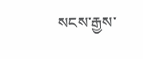སངས་རྒྱས་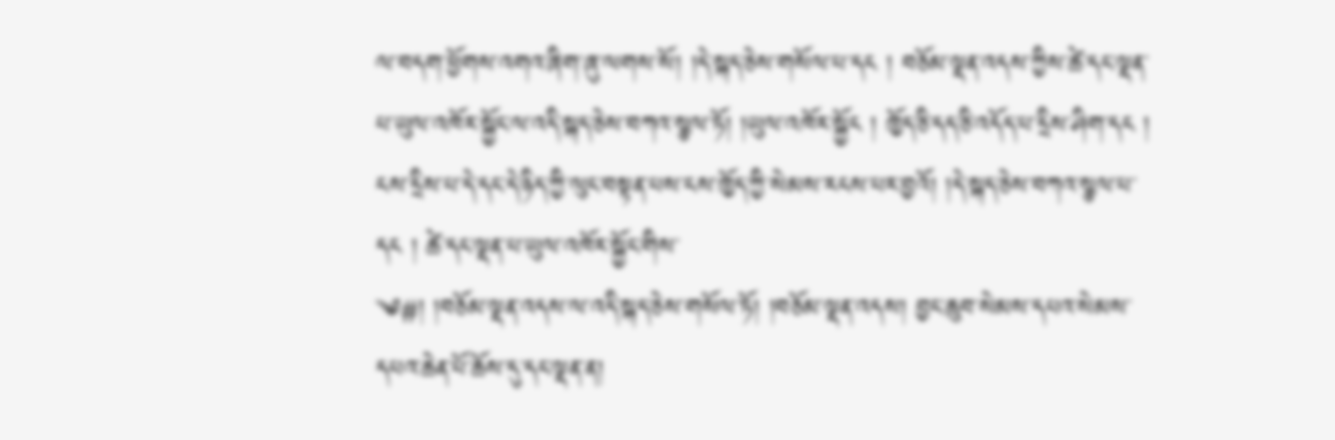ལ་བདག་ཕྱོགས་འགའ་ཞིག་ཞུ་ལགས་སོ། །དེ་སྐད་ཅེས་གསོལ་པ་དང ། བཅོམ་ལྡན་འདས་ཀྱིས་ཚེ་དང་ལྡན་པ་ཡུལ་འཁོར་སྐྱོང་ལ་འདི་སྐད་ཅེས་བཀའ་སྩལ་ཏོ། །ཡུལ་འཁོར་སྐྱོང ། ཁྱོད་ཅི་དད་ཅི་འདོད་པ་དྲིས་ཤིག་དང ། ངས་དྲིས་པ་དེ་དང་དེ་ཉིད་ཀྱི་ལུང་བསྟན་པས་ངས་ཁྱོད་ཀྱི་སེམས་རངས་པར་བྱའོ། །དེ་སྐད་ཅེས་བཀའ་སྩལ་པ་དང ། ཚེ་དང་ལྡན་པ་ཡུལ་འཁོར་སྐྱོང་གིས་
༄#། །བཅོམ་ལྡན་འདས་ལ་འདི་སྐད་ཅེས་གསོལ་ཏོ། །བཅོམ་ལྡན་འདས། བྱང་ཆུབ་སེམས་དཔའ་སེམས་དཔའ་ཆེན་པོ་ཆོས་དུ་དང་ལྡན་ན།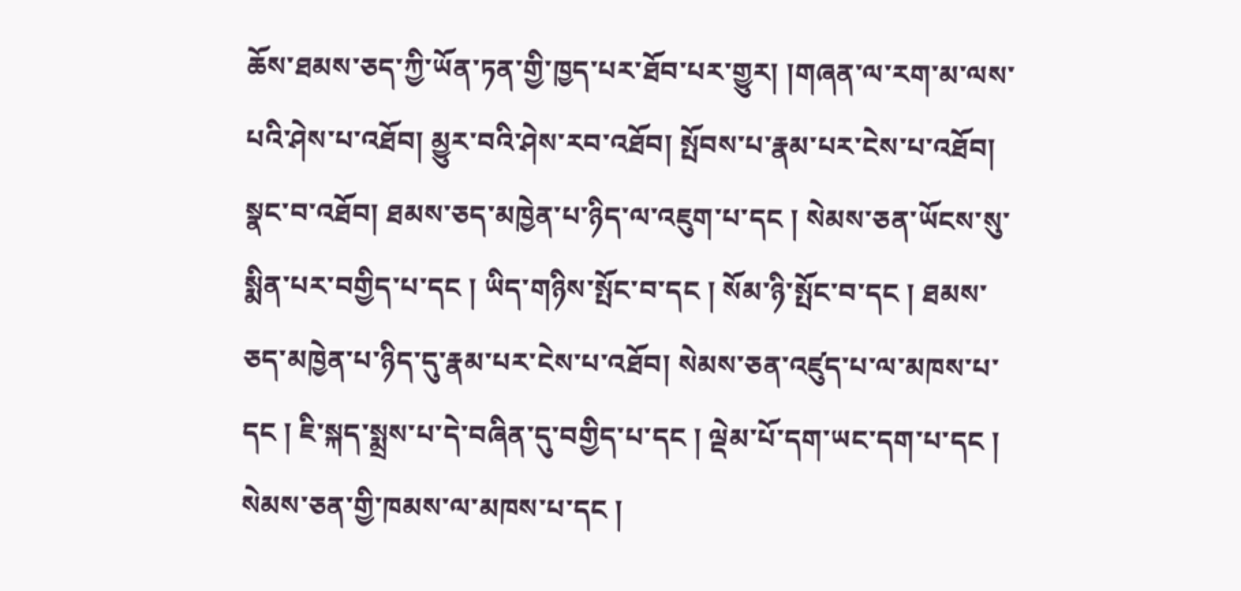ཆོས་ཐམས་ཅད་ཀྱི་ཡོན་ཏན་གྱི་ཁྱད་པར་ཐོབ་པར་གྱུར། །གཞན་ལ་རག་མ་ལས་པའི་ཤེས་པ་འཐོབ། མྱུར་བའི་ཤེས་རབ་འཐོབ། སྤོབས་པ་རྣམ་པར་ངེས་པ་འཐོབ། སྣང་བ་འཐོབ། ཐམས་ཅད་མཁྱེན་པ་ཉིད་ལ་འཇུག་པ་དང ། སེམས་ཅན་ཡོངས་སུ་སྨིན་པར་བགྱིད་པ་དང ། ཡིད་གཉིས་སྤོང་བ་དང ། སོམ་ཉི་སྤོང་བ་དང ། ཐམས་ཅད་མཁྱེན་པ་ཉིད་དུ་རྣམ་པར་ངེས་པ་འཐོབ། སེམས་ཅན་འཛུད་པ་ལ་མཁས་པ་དང ། ཇི་སྐད་སྨྲས་པ་དེ་བཞིན་དུ་བགྱིད་པ་དང ། ལྡེམ་པོ་དག་ཡང་དག་པ་དང ། སེམས་ཅན་གྱི་ཁམས་ལ་མཁས་པ་དང །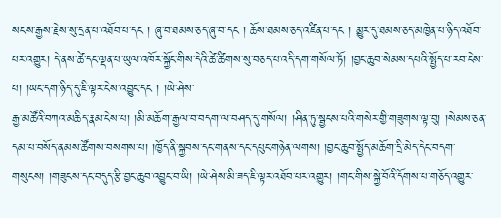སངས་རྒྱས་རྗེས་སུ་དྲན་པ་འཐོབ་པ་དང ། ཞུ་བ་ཐམས་ཅད་ཞུ་བ་དང ། ཆོས་ཐམས་ཅད་འཛིན་པ་དང ། མྱུར་དུ་ཐམས་ཅད་མཁྱེན་པ་ཉིད་འཐོབ་པར་འགྱུར། དེ་ནས་ཚེ་དང་ལྡན་པ་ཡུལ་འཁོར་སྐྱོང་གིས་དེའི་ཚེ་ཚིགས་སུ་བཅད་པ་འདི་དག་གསོལ་ཏོ། །བྱང་ཆུབ་སེམས་དཔའི་སྤྱོད་པ་རབ་ངེས་པ། །ཡང་དག་ཉིད་དུ་ཇི་ལྟར་ངེས་འབྱུང་དང ། །ཡེ་ཤེས་
རྒྱ་མཚོའི་བཀའ་མཆིད་རྣམ་ངེས་པ། །མི་མཆོག་རྒྱལ་བ་བདག་ལ་བཤད་དུ་གསོལ། །ཤིན་ཏུ་སྦྱངས་པའི་གསེར་གྱི་གཟུགས་ལྟ་བུ། །སེམས་ཅན་དམ་པ་བསོད་ནམས་ཚོགས་བསགས་པ། །ཁྱོད་ནི་སྐྱབས་དང་གནས་དང་དཔུང་གཉེན་ལགས། །བྱང་ཆུབ་སྤྱོད་མཆོག་དྲི་མེད་དེང་བདག་གསུངས། །གཟུངས་དང་བདུད་རྩི་བྱང་ཆུབ་འབྱུང་བ་ཡི། །ཡེ་ཤེས་མི་ཟད་ཇི་ལྟར་འཐོབ་པར་འགྱུར། །གང་གིས་སྐྱེ་བོའི་དོགས་པ་གཅོད་འགྱུར་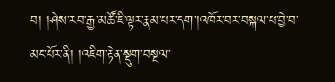བ། །ཤེས་རབ་རྒྱ་མཚོ་ཇི་ལྟར་རྣམ་པར་དག་།འཁོར་བར་བསྐལ་པ་བྱེ་བ་མང་པོར་ནི། །འཇིག་རྟེན་སྡུག་བསྔལ་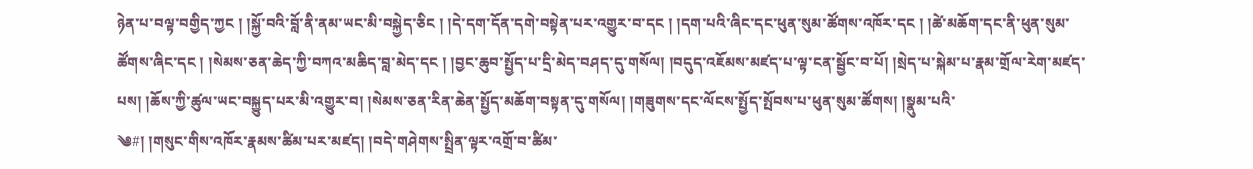ཉེན་པ་བལྟ་བགྱིད་ཀྱང ། །སྐྱོ་བའི་བློ་ནི་ནམ་ཡང་མི་བསྐྱེད་ཅིང ། །དེ་དག་དོན་དགེ་བསྟེན་པར་འགྱུར་བ་དང ། །དག་པའི་ཞིང་དང་ཕུན་སུམ་ཚོགས་འཁོར་དང ། །ཚེ་མཆོག་དང་ནི་ཕུན་སུམ་ཚོགས་ཞིང་དང ། །སེམས་ཅན་ཆེད་ཀྱི་བཀའ་མཆིད་བླ་མེད་དང ། །བྱང་ཆུབ་སྤྱོད་པ་དྲི་མེད་བཤད་དུ་གསོལ། །བདུད་འཇོམས་མཛད་པ་ལྟ་ངན་སྦྱོང་བ་པོ། །སྲེད་པ་སྐེམ་པ་རྣམ་གྲོལ་རེག་མཛད་པས། །ཆོས་ཀྱི་ཚུལ་ཡང་བསྐྱུད་པར་མི་འགྱུར་བ། །སེམས་ཅན་རིན་ཆེན་སྤྱོད་མཆོག་བསྟན་དུ་གསོལ། །གཟུགས་དང་ལོངས་སྤྱོད་སྤོབས་པ་ཕུན་སུམ་ཚོགས། །སྣུམ་པའི་
༄#། །གསུང་གིས་འཁོར་རྣམས་ཚིམ་པར་མཛད། །བདེ་གཤེགས་སྤྲིན་ལྟར་འགྲོ་བ་ཚིམ་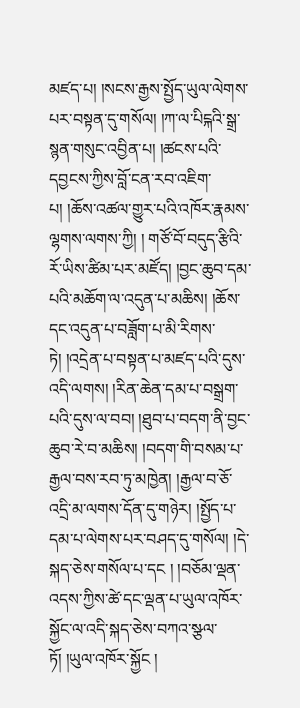མཛད་པ། །སངས་རྒྱས་སྤྱོད་ཡུལ་ལེགས་པར་བསྟན་དུ་གསོལ། །ཀ་ལ་པིངྐའི་སྒྲ་སྙན་གསུང་འབྱིན་པ། །ཚངས་པའི་དབྱངས་ཀྱིས་བློ་ངན་རབ་འཇིག་པ། །ཆོས་འཚལ་གྱུར་པའི་འཁོར་རྣམས་ལྷགས་ལགས་ཀྱི། ། གཙོ་བོ་བདུད་རྩིའི་རོ་ཡིས་ཚིམ་པར་མཛོད། །བྱང་ཆུབ་དམ་པའི་མཆོག་ལ་འདུན་པ་མཆིས། །ཆོས་དང་འདུན་པ་བཟློག་པ་མི་རིགས་ཏེ། །འདྲེན་པ་བསྟན་པ་མཛད་པའི་དུས་འདི་ལགས། །རིན་ཆེན་དམ་པ་བསྒྲག་པའི་དུས་ལ་བབ། །ཐུབ་པ་བདག་ནི་བྱང་ཆུབ་རེ་བ་མཆིས། །བདག་གི་བསམ་པ་རྒྱལ་བས་རབ་ཏུ་མཁྱེན། །རྒྱལ་བ་ཅོ་འདྲི་མ་ལགས་དོན་དུ་གཉེར། །སྤྱོད་པ་དམ་པ་ལེགས་པར་བཤད་དུ་གསོལ། །དེ་སྐད་ཅེས་གསོལ་པ་དང ། །བཅོམ་ལྡན་འདས་ཀྱིས་ཚེ་དང་ལྡན་པ་ཡུལ་འཁོར་སྐྱོང་ལ་འདི་སྐད་ཅེས་བཀའ་སྩལ་ཏོ། །ཡུལ་འཁོར་སྐྱོང །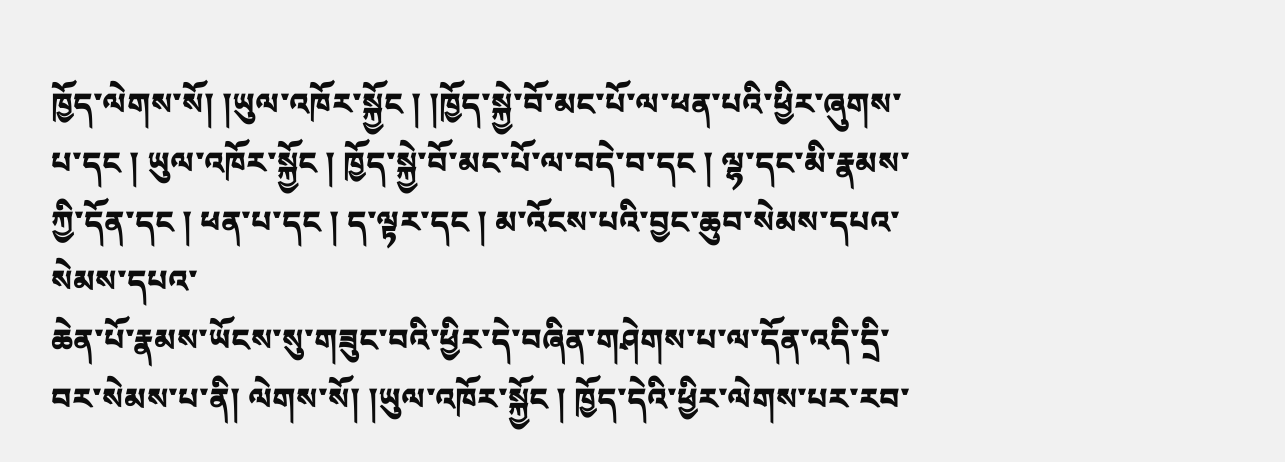ཁྱོད་ལེགས་སོ། །ཡུལ་འཁོར་སྐྱོང ། །ཁྱོད་སྐྱེ་བོ་མང་པོ་ལ་ཕན་པའི་ཕྱིར་ཞུགས་པ་དང ། ཡུལ་འཁོར་སྐྱོང ། ཁྱོད་སྐྱེ་བོ་མང་པོ་ལ་བདེ་བ་དང ། ལྷ་དང་མི་རྣམས་ཀྱི་དོན་དང ། ཕན་པ་དང ། ད་ལྟར་དང ། མ་འོངས་པའི་བྱང་ཆུབ་སེམས་དཔའ་སེམས་དཔའ་
ཆེན་པོ་རྣམས་ཡོངས་སུ་གཟུང་བའི་ཕྱིར་དེ་བཞིན་གཤེགས་པ་ལ་དོན་འདི་དྲི་བར་སེམས་པ་ནི། ལེགས་སོ། །ཡུལ་འཁོར་སྐྱོང ། ཁྱོད་དེའི་ཕྱིར་ལེགས་པར་རབ་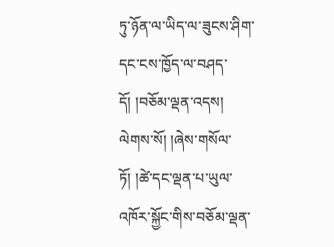ཏུ་ཉོན་ལ་ཡིད་ལ་ཟུངས་ཤིག་དང་ངས་ཁྱོད་ལ་བཤད་དོ། །བཅོམ་ལྡན་འདས། ལེགས་སོ། །ཞེས་གསོལ་ཏོ། །ཚེ་དང་ལྡན་པ་ཡུལ་འཁོར་སྐྱོང་གིས་བཅོམ་ལྡན་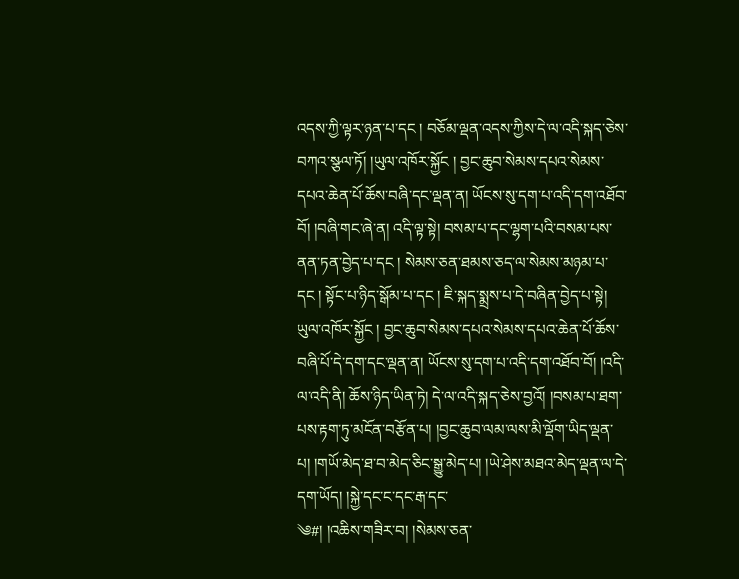འདས་ཀྱི་ལྟར་ཉན་པ་དང ། བཅོམ་ལྡན་འདས་ཀྱིས་དེ་ལ་འདི་སྐད་ཅེས་བཀའ་སྩལ་ཏོ། །ཡུལ་འཁོར་སྐྱོང ། བྱང་ཆུབ་སེམས་དཔའ་སེམས་དཔའ་ཆེན་པོ་ཆོས་བཞི་དང་ལྡན་ན། ཡོངས་སུ་དག་པ་འདི་དག་འཐོབ་བོ། །བཞི་གང་ཞེ་ན། འདི་ལྟ་སྟེ། བསམ་པ་དང་ལྷག་པའི་བསམ་པས་ནན་ཏན་བྱེད་པ་དང ། སེམས་ཅན་ཐམས་ཅད་ལ་སེམས་མཉམ་པ་དང ། སྟོང་པ་ཉིད་སྒོམ་པ་དང ། ཇི་སྐད་སྨྲས་པ་དེ་བཞིན་བྱེད་པ་སྟེ། ཡུལ་འཁོར་སྐྱོང ། བྱང་ཆུབ་སེམས་དཔའ་སེམས་དཔའ་ཆེན་པོ་ཆོས་བཞི་པོ་དེ་དག་དང་ལྡན་ན། ཡོངས་སུ་དག་པ་འདི་དག་འཐོབ་བོ། །འདི་ལ་འདི་ནི། ཆོས་ཉིད་ཡིན་ཏེ། དེ་ལ་འདི་སྐད་ཅེས་བྱའོ། །བསམ་པ་ཐག་པས་རྟག་ཏུ་མངོན་བརྩོན་པ། །བྱང་ཆུབ་ལམ་ལས་མི་ལྡོག་ཡིད་ལྡན་པ། །གཡོ་མེད་ཐ་བ་མེད་ཅིང་སྒྱུ་མེད་པ། །ཡེ་ཤེས་མཐའ་མེད་ལྡན་ལ་དེ་དག་ཡོད། །སྐྱེ་དང་ང་དང་རྒ་དང་
༄#། །འཆིས་གཟིར་བ། །སེམས་ཅན་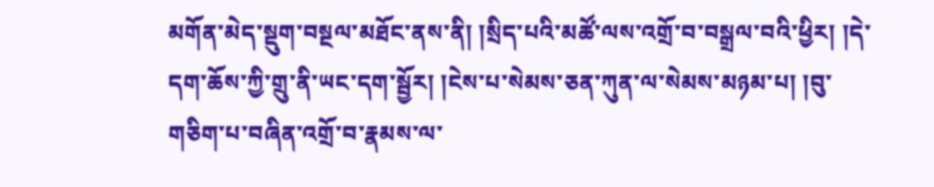མགོན་མེད་སྡུག་བསྔལ་མཐོང་ནས་ནི། །སྲིད་པའི་མཚོ་ལས་འགྲོ་བ་བསྒྲལ་བའི་ཕྱིར། །དེ་དག་ཆོས་ཀྱི་གྲུ་ནི་ཡང་དག་སྦྱོར། །ངེས་པ་སེམས་ཅན་ཀུན་ལ་སེམས་མཉམ་པ། །བུ་གཅིག་པ་བཞིན་འགྲོ་བ་རྣམས་ལ་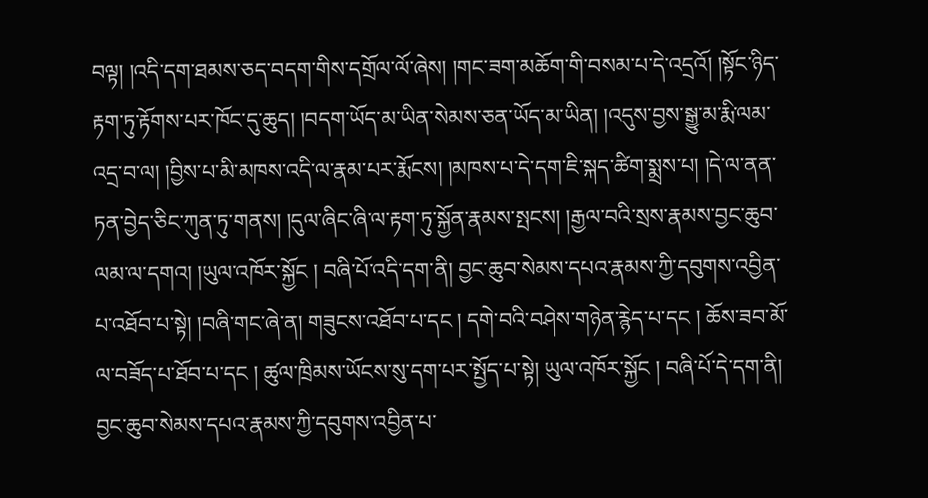བལྟ། །འདི་དག་ཐམས་ཅད་བདག་གིས་དགྲོལ་ལོ་ཞེས། །གང་ཟག་མཆོག་གི་བསམ་པ་དེ་འདྲའོ། །སྟོང་ཉིད་རྟག་ཏུ་རྟོགས་པར་ཁོང་དུ་ཆུད། །བདག་ཡོད་མ་ཡིན་སེམས་ཅན་ཡོད་མ་ཡིན། །འདུས་བྱས་སྒྱུ་མ་རྨི་ལམ་འདྲ་བ་ལ། །བྱིས་པ་མི་མཁས་འདི་ལ་རྣམ་པར་རྨོངས། །མཁས་པ་དེ་དག་ཇི་སྐད་ཚིག་སྨྲས་པ། །དེ་ལ་ནན་ཏན་བྱེད་ཅིང་ཀུན་ཏུ་གནས། །དུལ་ཞིང་ཞི་ལ་རྟག་ཏུ་སྐྱོན་རྣམས་སྤངས། །རྒྱལ་བའི་སྲས་རྣམས་བྱང་ཆུབ་ལམ་ལ་དགའ། །ཡུལ་འཁོར་སྐྱོང ། བཞི་པོ་འདི་དག་ནི། བྱང་ཆུབ་སེམས་དཔའ་རྣམས་ཀྱི་དབུགས་འབྱིན་པ་འཐོབ་པ་སྟེ། །བཞི་གང་ཞེ་ན། གཟུངས་འཐོབ་པ་དང ། དགེ་བའི་བཤེས་གཉེན་རྙེད་པ་དང ། ཆོས་ཟབ་མོ་ལ་བཟོད་པ་ཐོབ་པ་དང ། ཚུལ་ཁྲིམས་ཡོངས་སུ་དག་པར་སྤྱོད་པ་སྟེ། ཡུལ་འཁོར་སྐྱོང ། བཞི་པོ་དེ་དག་ནི། བྱང་ཆུབ་སེམས་དཔའ་རྣམས་ཀྱི་དབུགས་འབྱིན་པ་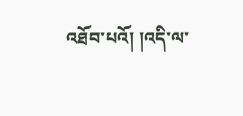འཐོབ་པའོ། །འདི་ལ་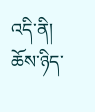འདི་ནི། ཆོས་ཉིད་